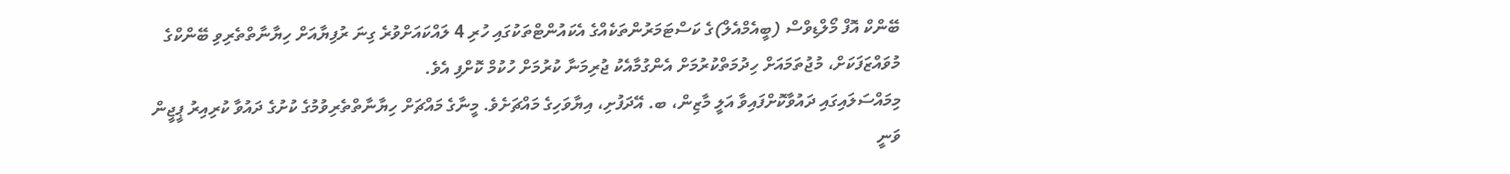ބޭންކް އޮފް މޯލްޑިވްސް (ބީއެމްއެލް)ގެ ކަސްޓަމަރުންތަކެއްގެ އެކައުންޓްތަކުގައި ހުރި 4 ލައްކައަށްވުރެ ގިނަ ރުފިޔާއަށް ހިޔާނާތްތެރިވި ބޭންކްގެ މުވައްޒަފަކަށް، މުޖުތަމައަށް ހިދުމަތްކުރުމަށް އެންގުމާއެކު ޖުރިމަނާ ކުރުމަށް ހުކުމް ކޮށްފި އެވެ.
މިމައްސަލައިގައި ދައުވާކޮށްފައިވާ އަލީ މާޒިން، ބ. އޭދަފުށި، އިޔާވަހިގެ މައްޗަށެވެ. މީނާގެ މައްޗަށް ހިޔާނާތްތެރިވުމުގެ ކުށުގެ ދައުވާ ކުރިއިރު ޕީޖީން ވަނީ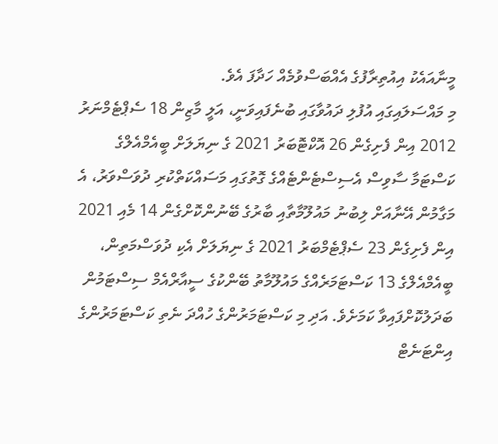މީނާއައެކު އިއުތިރާފުގެ އެއްބަސްވުމެއް ހަދާފަ އެވެ.
މި މައްސަލައިގައި އުފުލި ދައުވާގައި ބުނެފައިވަނީ، އަލީ މާޒިން 18 ސެޕްޓެމްނަރު 2012 އިން ފެށިގެން 26 އޮކްޓޮބަރު 2021 ގެ ނިޔަލަށް ބީއެމްއެލްގެ ކަސްޓަމާ ސާވިސް އެސިސްޓެންޓެއްގެ ގޮތުގައި މަސައްކަތްކުރި ދުވަސްވަރު، އެ މަގާމުން އޭނާއަށް ލިބުނު މައުލޫމާތާއި ބާރުގެ ބޭނުންކޮށްގެން 14 މެއި 2021 އިން ފެށިގެން 23 ސެޕްޓެމްބަރު 2021 ގެ ނިޔަލަށް އެކި ދުވަސްމަތިން، ބީއެމްއެލްގެ 13 ކަސްޓަމަރެއްގެ މައުލޫމާތު ބޭންކުގެ ސީއާރްއެމް ސިސްޓަމުން ބަދަލުކޮށްފައިވާ ކަމަށެވެ. އަދި މި ކަސްޓަމަރުންގެ ހުއްދަ ނެތި ކަސްޓަމަރުންގެ އިންޓަނެޓް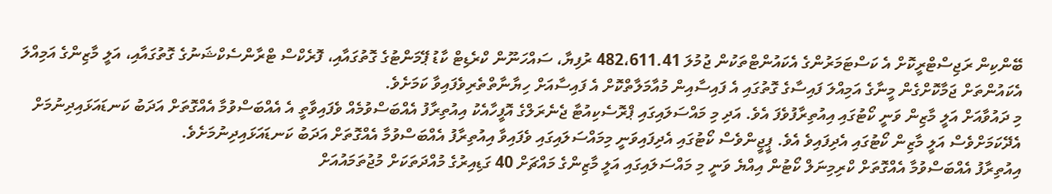ބޭންކިން ރަޖިސްޓްރީކޮށް އެ ކަސްޓަމަރުންގެ އެކައުންޓްތަކުން ޖުމުލަ 482،611.41 ރުފިޔާ، ސައްހަނޫން ކްރެޑިޓް ކާޑު ޕޭމަންޓުގެ ގޮތުގައާއި، ފޮރެކްސް ޓްރާންސެކްޝަނުގެ ގޮތުގައާއި، އަލީ މާޒިންގެ އަމިއްލަ އެކައުންތަށް ޖަމާކޮށްގެން މީނާގެ އަމިއްލަ ފައިސާގެ ގޮތުގައި އެ ފައިސާއިން މުއާމަލާތްކޮށް އެ ފައިސާއަށް ހިޔާނާތްތެރިވެފައިވާ ކަމަށެވެ.
މި ދައުވާއަށް އަލީ މާޒިން ވަނީ ކޯޓުގައި އިއުތިރާފުވެފަ އެވެ. އަދި މި މައްސަލައިގައި ޕްރޮސެކިއުޓާ ޖެނެރަލްގެ އޮފީހާއެކު އިއުތިރާފު އެއްބަސްވުމެއް ވެފައިވާތީ އެ އެއްބަސްވުމާ އެއްގޮތަށް އަދަބު ކަނޑައަޅައިދިނުމަށް އެދޭކަމަށްވެސް އަލީ މާޒިން ކޯޓުގައި އެދިފައިވެ އެވެ. ޕީޖީންވެސް ކޯޓުގައި އެދިފައިވަނީ މިމައްސަލައިގައި ވެފައިވާ އިއުތިރާފު އެއްބަސްވުމާ އެއްގޮތަށް އަދަބު ކަނޑައަޅައިދިނުމަށެވެ.
އިއުތިރާފު އެއްބަސްވުމާ އެއްގޮތަށް ކްރިމިނަލް ކޯޓުން އިއްޔެ ވަނީ މި މައްސަލައިގައި އަލީ މާޒިންގެ މައްޗަށް 40 ގަޑިއިރުގެ މުއްދަތަކަށް މުޖުތަމައުއަށް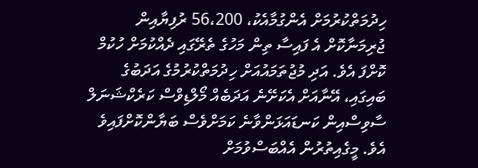ހިދުމަތްކުރުމަށް އެންގުމާއެކު، 56،200 ރުފިޔާއިން ޖުރިމަނާކޮށް އެ ފައިސާ ތިން މަހުގެ ތެރޭގައި ދެއްކުމަށް ހުކުމް ކޮށްފަ އެވެ. އަދި މުޖުތަމައުއަށް ހިދުމަތްކުރުމުގެ އަދަބުގެ ބައިގައި، އޭނާއަށް އެކަށޭނެ އަދަބެއް މޯލްޑިވްސް ކަރެކްޝަނަލް ސާވިސްއިން ކަނޑައަޅަންވާނެ ކަމަށްވެސް ބަޔާންކޮށްފައިވެ އެވެ. މީގެއިތުރުން އެއްބަސްވުމަށް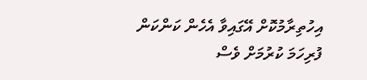އިހުތިރާމުކޮށް އޭގައިވާ އެހެން ކަންކަން ފުރިހަމަ ކުރުމަށް ވެސް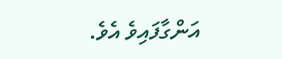އަންގާފައިވެ އެވެ.